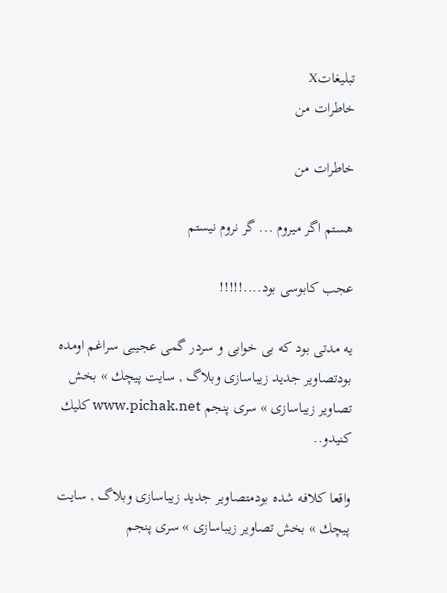تبليغاتX
خاطرات من

خاطرات من

هستم اگر میروم ... گر نروم نیستم

عجب کابوسی بود....!!!!!

یه مدتی بود که بی خوابی و سردر گمی عجیبی سراغم اومده بودتصاوير جديد زيباسازی وبلاگ , سايت پيچك » بخش تصاوير زيباسازی » سری پنجم www.pichak.net كليك كنيدو..

واقعا کلافه شده بودمتصاوير جديد زيباسازی وبلاگ , سايت پيچك » بخش تصاوير زيباسازی » سری پنجم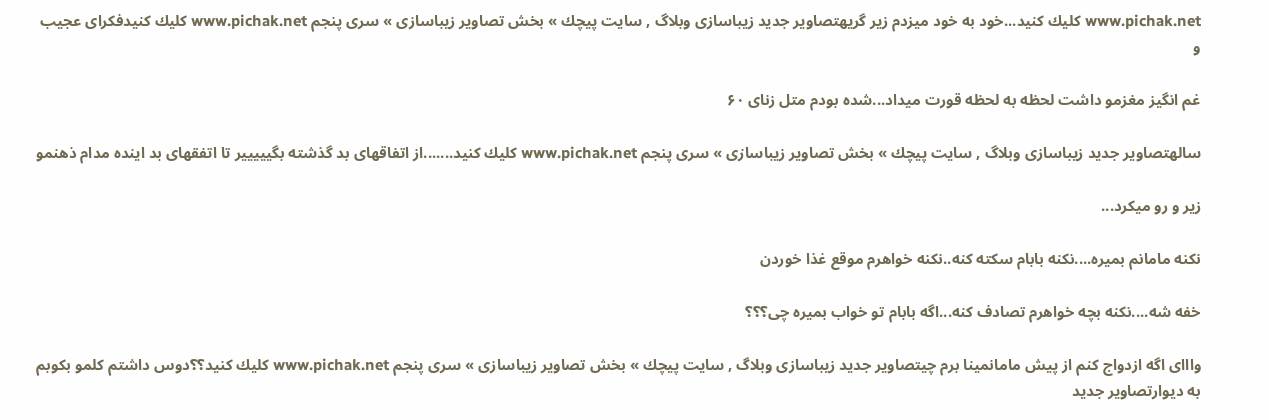www.pichak.net كليك كنيد...خود به خود میزدم زیر گریهتصاوير جديد زيباسازی وبلاگ , سايت پيچك » بخش تصاوير زيباسازی » سری پنجم www.pichak.net كليك كنيدفکرای عجیب و

غم انگیز مغزمو داشت لحظه به لحظه قورت میداد...شده بودم متل زنای ۶۰

سالهتصاوير جديد زيباسازی وبلاگ , سايت پيچك » بخش تصاوير زيباسازی » سری پنجم www.pichak.net كليك كنيد.......از اتفاقهای بد گذشته بگیییییر تا اتفقهای بد اینده مدام ذهنمو

زیر و رو میکرد...

نکنه مامانم بمیره....نکنه بابام سکته کنه..نکنه خواهرم موقع غذا خوردن

خفه شه....نکنه بچه خواهرم تصادف کنه...اگه بابام تو خواب بمیره چی؟؟؟

وااای اگه ازدواج کنم از پیش مامانمینا برم چیتصاوير جديد زيباسازی وبلاگ , سايت پيچك » بخش تصاوير زيباسازی » سری پنجم www.pichak.net كليك كنيد؟؟دوس داشتم کلمو بکوبم به دیوارتصاوير جديد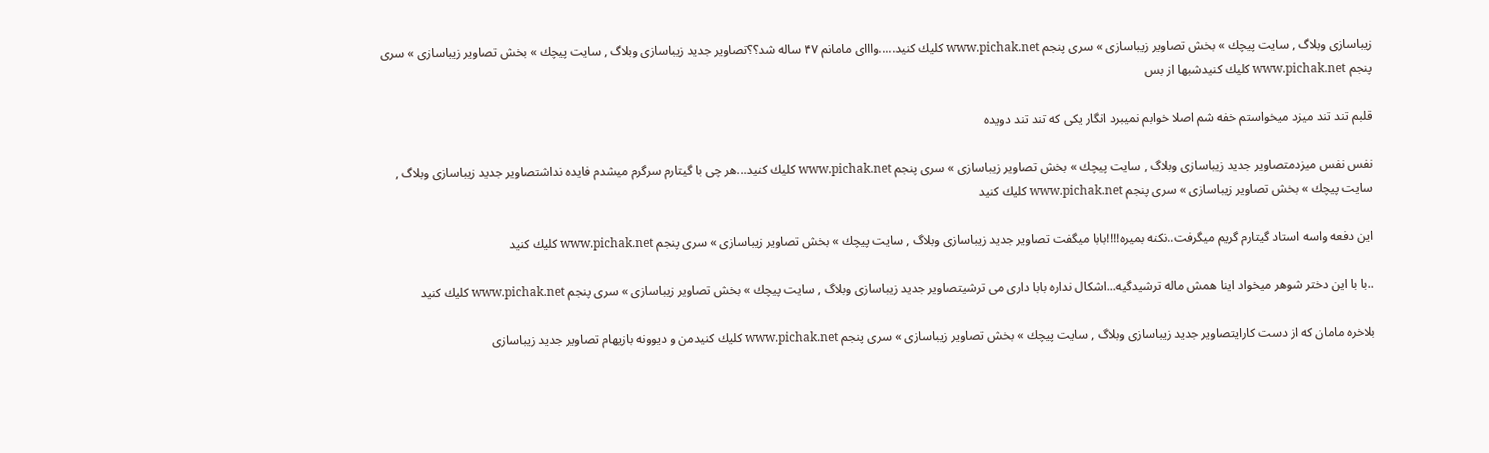زيباسازی وبلاگ , سايت پيچك » بخش تصاوير زيباسازی » سری پنجم www.pichak.net كليك كنيد.....وااای مامانم ۴۷ ساله شد؟؟تصاوير جديد زيباسازی وبلاگ , سايت پيچك » بخش تصاوير زيباسازی » سری پنجم www.pichak.net كليك كنيدشبها از بس

قلبم تند تند میزد میخواستم خفه شم اصلا خوابم نمیبرد انگار یکی که تند تند دویده

نفس نفس میزدمتصاوير جديد زيباسازی وبلاگ , سايت پيچك » بخش تصاوير زيباسازی » سری پنجم www.pichak.net كليك كنيد...هر چی با گیتارم سرگرم میشدم فایده نداشتصاوير جديد زيباسازی وبلاگ , سايت پيچك » بخش تصاوير زيباسازی » سری پنجم www.pichak.net كليك كنيد

این دفعه واسه استاد گیتارم گریم میگرفت..نکنه بمیره!!!!بابا میگفت تصاوير جديد زيباسازی وبلاگ , سايت پيچك » بخش تصاوير زيباسازی » سری پنجم www.pichak.net كليك كنيد

..با با این دختر شوهر میخواد اینا همش ماله ترشیدگیه...اشکال نداره بابا داری می ترشیتصاوير جديد زيباسازی وبلاگ , سايت پيچك » بخش تصاوير زيباسازی » سری پنجم www.pichak.net كليك كنيد

بلاخره مامان که از دست کارایتصاوير جديد زيباسازی وبلاگ , سايت پيچك » بخش تصاوير زيباسازی » سری پنجم www.pichak.net كليك كنيدمن و دیوونه بازیهام تصاوير جديد زيباسازی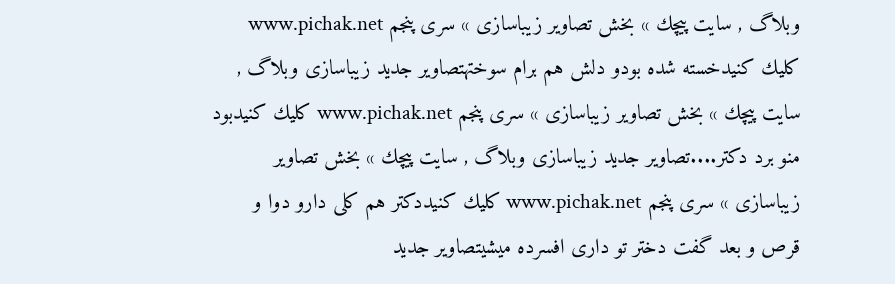وبلاگ , سايت پيچك » بخش تصاوير زيباسازی » سری پنجم www.pichak.net كليك كنيدخسته شده بودو دلش هم برام سوختهتصاوير جديد زيباسازی وبلاگ , سايت پيچك » بخش تصاوير زيباسازی » سری پنجم www.pichak.net كليك كنيدبود منو برد دکتر....تصاوير جديد زيباسازی وبلاگ , سايت پيچك » بخش تصاوير زيباسازی » سری پنجم www.pichak.net كليك كنيددکتر هم کلی دارو دوا و قرص و بعد گفت دختر تو داری افسرده میشیتصاوير جديد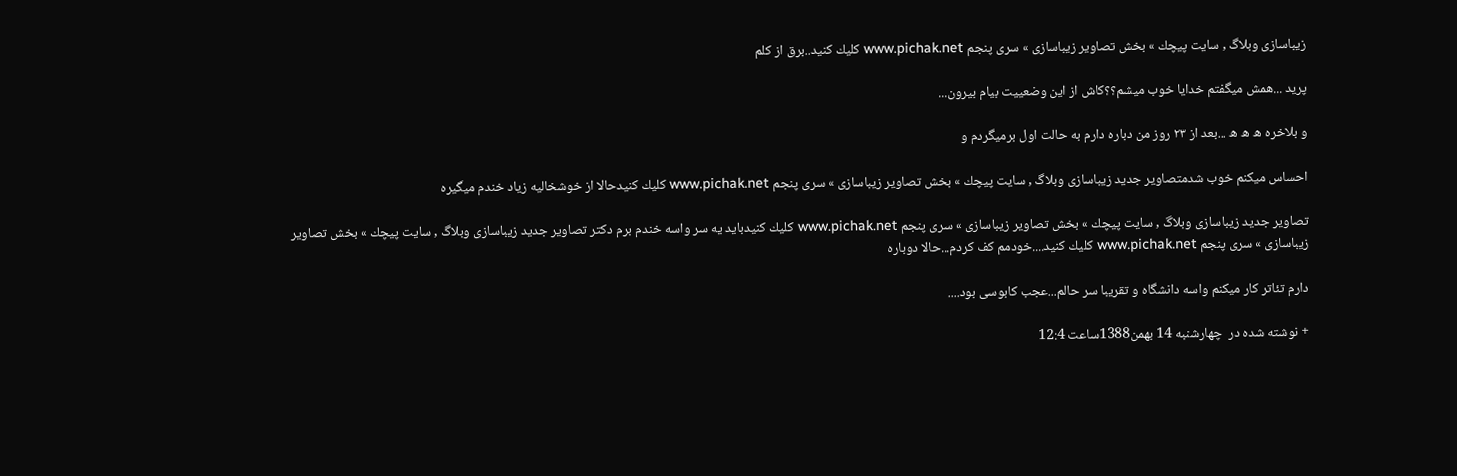زيباسازی وبلاگ , سايت پيچك » بخش تصاوير زيباسازی » سری پنجم www.pichak.net كليك كنيد..برق از کلم

پرید ...همش میگفتم خدایا خوب میشم؟؟کاش از این وضعییت بیام بیرون...

و بلاخره ه ه ه ...بعد از ۲۳ روز من دباره دارم به حالت اول برمیگردم و

احساس میکنم خوب شدمتصاوير جديد زيباسازی وبلاگ , سايت پيچك » بخش تصاوير زيباسازی » سری پنجم www.pichak.net كليك كنيدحالا از خوشخالیه زیاد خندم میگیره

تصاوير جديد زيباسازی وبلاگ , سايت پيچك » بخش تصاوير زيباسازی » سری پنجم www.pichak.net كليك كنيدباید یه سر واسه خندم برم دکتر تصاوير جديد زيباسازی وبلاگ , سايت پيچك » بخش تصاوير زيباسازی » سری پنجم www.pichak.net كليك كنيد....خودمم کف کردم...حالا دوباره

دارم تئاتر کار میکنم واسه دانشگاه و تقریبا سر حالم...عجب کابوسی بود....

+ نوشته شده در  چهارشنبه 14 بهمن1388ساعت 12:4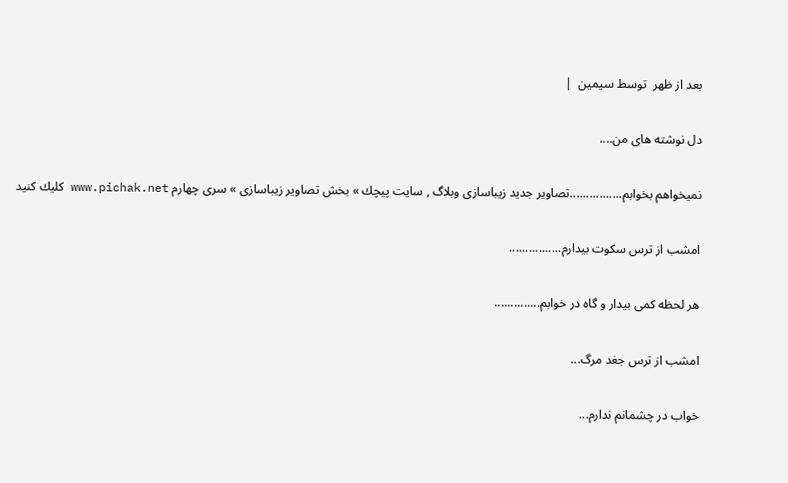بعد از ظهر  توسط سیمین  |

دل نوشته های من....

نمیخواهم بخوابم................تصاوير جديد زيباسازی وبلاگ , سايت پيچك » بخش تصاوير زيباسازی » سری چهارم www.pichak.net كليك كنيد

امشب از ترس سکوت بیدارم................

هر لحظه کمی بیدار و گاه در خوابم..............

امشب از ترس جغد مرگ...

خواب در چشمانم ندارم...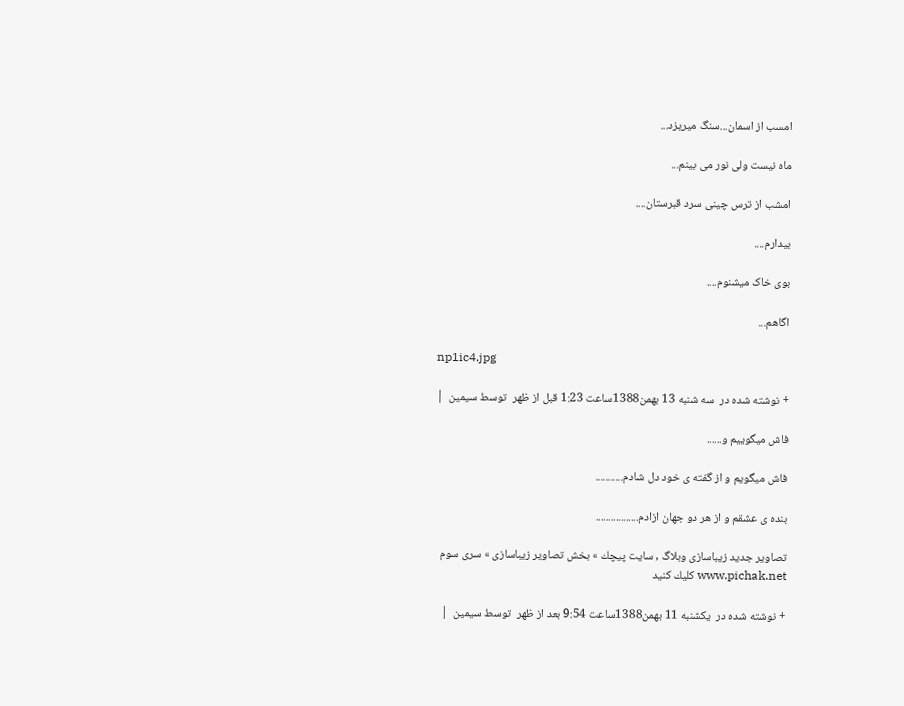امسب از اسمان...سنگ میریزد...

ماه نیست ولی نور می بینم...

امشب از ترس چینی سرد قبرستان....

بیدارم....

بوی خاک میشنوم....

اگاهم...

np1ic4.jpg

+ نوشته شده در  سه شنبه 13 بهمن1388ساعت 1:23 قبل از ظهر  توسط سیمین  |

فاش میگوییم و......

فاش میگویم و از گفته ی خود دل شادم...........

بنده ی عشقم و از هر دو جهان ازادم.................

تصاوير جديد زيباسازی وبلاگ , سايت پيچك » بخش تصاوير زيباسازی » سری سوم www.pichak.net كليك كنيد

+ نوشته شده در  یکشنبه 11 بهمن1388ساعت 9:54 بعد از ظهر  توسط سیمین  |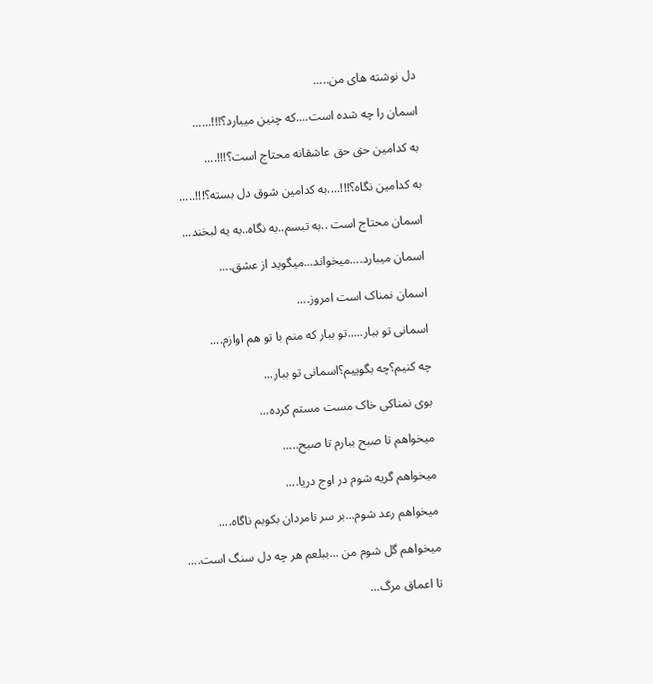دل نوشته های من.....

اسمان را چه شده است....که چنین میبارد؟!!!......

به کدامین حق حق عاشقانه محتاج است؟!!!....

به کدامین نگاه؟!!!....به کدامین شوق دل بسته؟!!!.....

اسمان محتاج است ..به تبسم..به نگاه..به یه لبخند...

اسمان میبارد....میخواند...میگوید از عشق....

اسمان نمناک است امروز....

اسمانی تو ببار.....تو ببار که منم با تو هم اوازم....

چه کنیم؟چه بگوییم؟اسمانی تو ببار...

بوی نمناکی خاک مست مستم کرده...

میخواهم تا صبح ببارم تا صبح.....

میخواهم گریه شوم در اوج دریا....

میخواهم رعد شوم...بر سر نامردان بکوبم ناگاه....

میخواهم گل شوم من ...ببلعم هر چه دل سنگ است....

تا اعماق مرگ...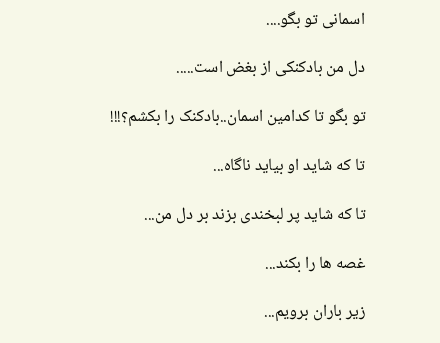اسمانی تو بگو....

دل من بادکنکی از بغض است.....

تو بگو تا کدامین اسمان..بادکنک را بکشم؟!!!

تا که شاید او بیاید ناگاه...

تا که شاید پر لبخندی بزند بر دل من...

غصه ها را بکند...

زیر باران برویم...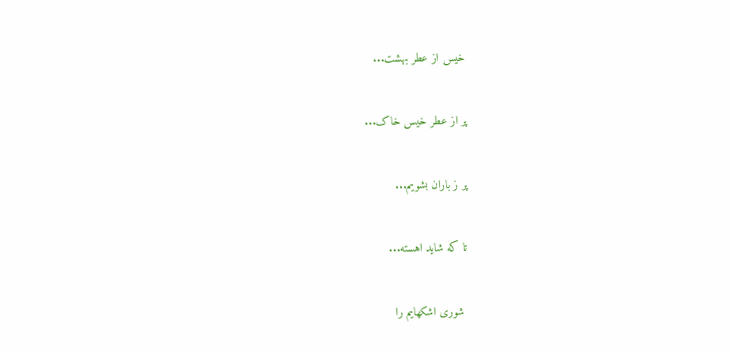خیس از عطر بهشت...

پر از عطر خیس خاک...

پر ز باران بشویم...

تا که شاید اهسته...

 شوری اشکهایم را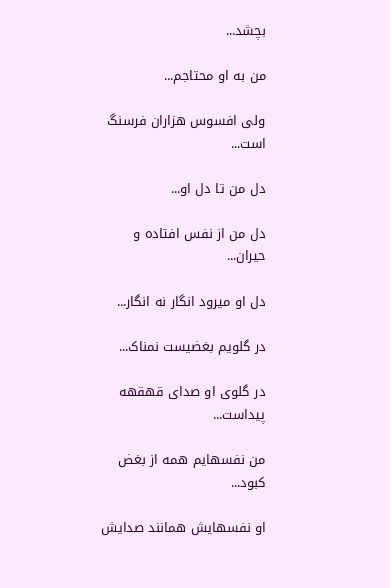بچشد...

من به او محتاجم...

ولی افسوس هزاران فرسنگ است...

دل من تا دل او...

دل من از نفس افتاده و حیران...

دل او میرود انگار نه انگار...

در گلویم بغضیست نمناک...

در گلوی او صدای قهقهه پیداست...

من نفسهایم همه از بغض کبود...

او نفسهایش همانند صدایش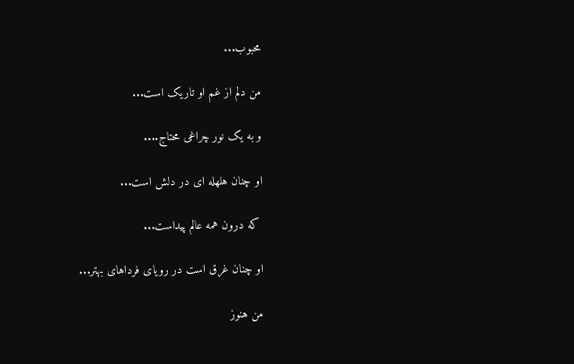محبوب...

من دلم از غم او تاریک است...

و به یک نور چراغی محتاج....

او چنان هلهله ای در دلش است...

 که درون همه عالم پیداست...

او چنان غرق است در رویای فرداهای بهتر...

من هنوز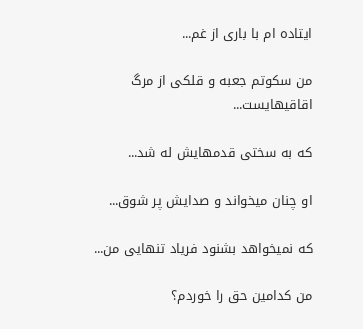ایتاده ام با باری از غم...

من سکوتم جعبه و قلکی از مرگ اقاقیهایست...

که به سختی قدمهایش له شد...

او چنان میخواند و صدایش پر شوق...

که نمیخواهد بشنود فریاد تنهایی من...

من کدامین حق را خوردم؟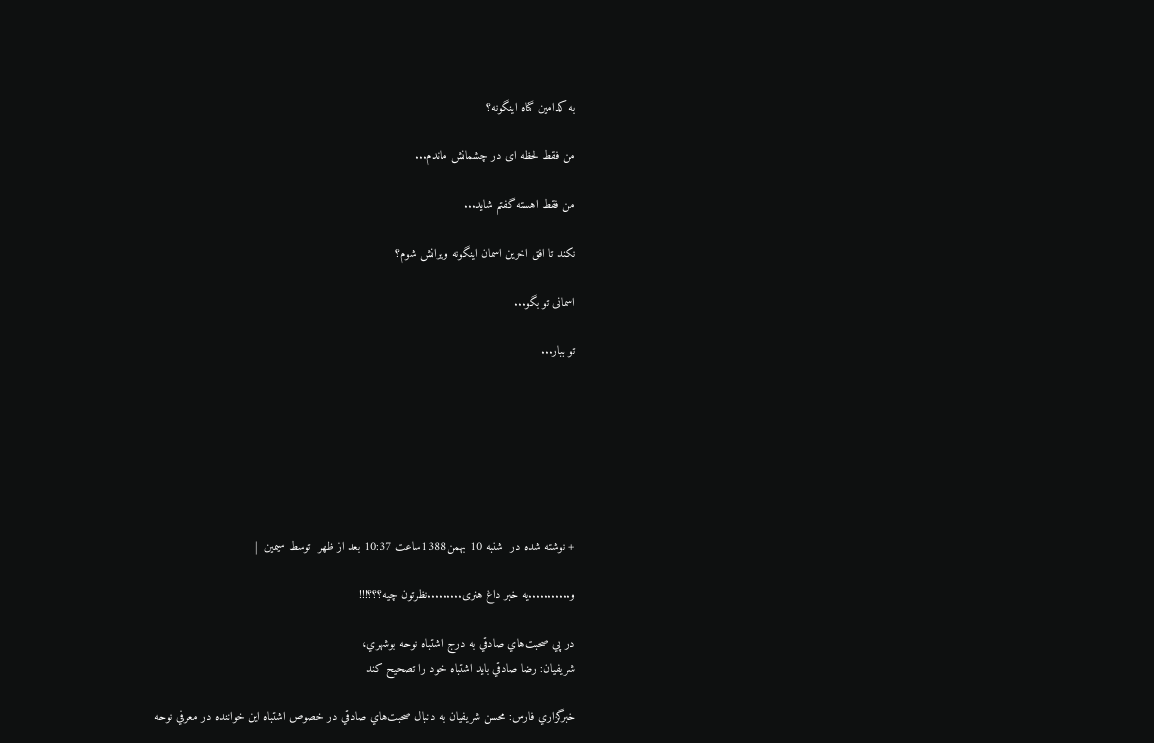به کدامین گناه اینگونه؟

من فقط لحظه ای در چشمانش ماندم...

من فقط اهسته گفتم شاید...

نکند تا افق اخرین اسمان اینگونه ویرانش شوم؟

اسمانی تو بگو...

تو ببار...







+ نوشته شده در  شنبه 10 بهمن1388ساعت 10:37 بعد از ظهر  توسط سیمین  |

و...........یه خبر داغ هنری.........نظرتون چیه؟؟؟!!!

در پي صحبت‌هاي صادقي به درج اشتباه نوحه بوشهري،
شريفيان: رضا صادقي بايد اشتباه خود را تصحيح كند

خبرگزاري فارس: محسن شريفيان به دنبال صحبت‌هاي صادقي در خصوص اشتباه اين خواننده در معرفي نوحه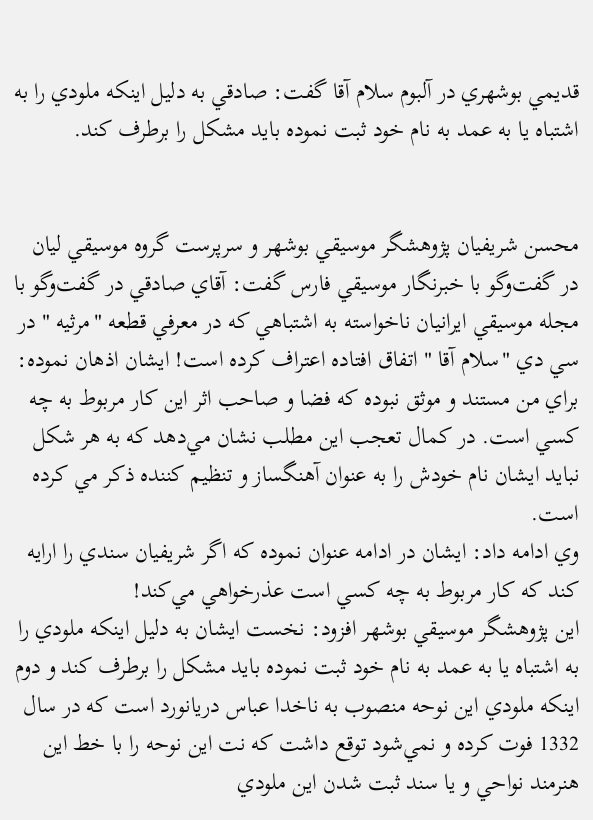قديمي بوشهري در آلبوم سلام آقا گفت: صادقي به دليل اينكه ملودي را به اشتباه يا به عمد به نام خود ثبت نموده بايد مشكل را برطرف كند.


محسن شريفيان پژوهشگر موسيقي بوشهر و سرپرست گروه موسيقي لیان در گفت‌وگو با خبرنگار موسيقي فارس گفت: آقاي صادقي در گفت‌وگو با مجله موسيقي ايرانيان ناخواسته به اشتباهي كه در معرفي قطعه "مرثيه " در سي دي "سلام آقا " اتفاق افتاده اعتراف كرده است! ايشان اذهان نموده: براي من مستند و موثق نبوده كه فضا و صاحب اثر اين كار مربوط به چه كسي است. در كمال تعجب اين مطلب نشان مي‌دهد كه به هر شكل نبايد ايشان نام خودش را به عنوان آهنگساز و تنظيم كننده ذكر مي كرده است.
وي ادامه داد: ايشان در ادامه عنوان نموده كه اگر شريفيان سندي را ارايه كند كه كار مربوط به چه كسي است عذرخواهي مي‌كند!
اين پژوهشگر موسيقي بوشهر افزود: نخست ايشان به دليل اينكه ملودي را به اشتباه يا به عمد به نام خود ثبت نموده بايد مشكل را برطرف كند و دوم اينكه ملودي اين نوحه منصوب به ناخدا عباس دريانورد است كه در سال 1332 فوت كرده و نمي‌شود توقع داشت كه نت اين نوحه را با خط اين هنرمند نواحي و يا سند ثبت شدن اين ملودي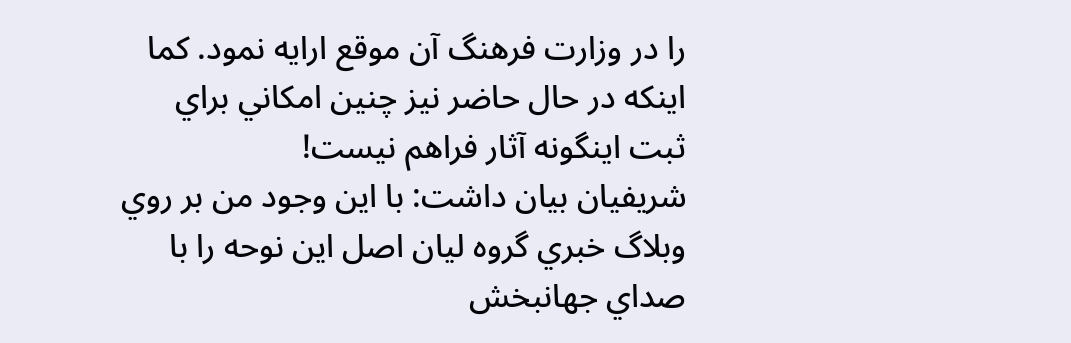را در وزارت فرهنگ آن موقع ارايه نمود. كما اينكه در حال حاضر نيز چنين امكاني براي ثبت اينگونه آثار فراهم نيست!
شريفيان بيان داشت: با اين وجود من بر روي وبلاگ خبري گروه ليان اصل اين نوحه را با صداي جهانبخش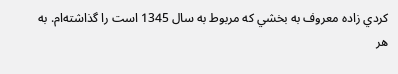كردي زاده معروف به بخشي كه مربوط به سال 1345 است را گذاشته‌ام. به هر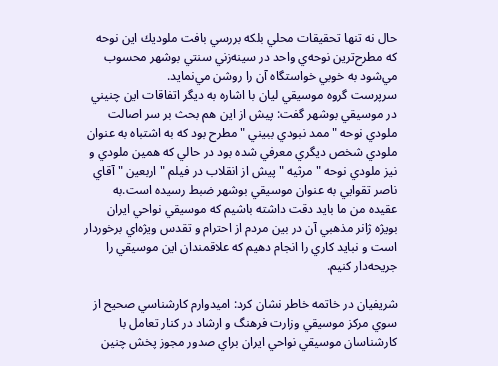حال نه تنها تحقيقات محلي بلكه بررسي بافت ملوديك اين نوحه كه مطرح‌ترين نوحه‌ي واحد در سينه‌زني سنتي بوشهر محسوب مي‌شود به خوبي خواستگاه آن را روشن مي‌نمايد.
سرپرست گروه موسيقي لیان با اشاره به ديگر اتفاقات اين چنيني در موسيقي بوشهر گفت: پيش از اين هم بحث بر سر اصالت ملودي نوحه‌ "ممد نبودي ببيني " مطرح بود كه به اشتباه به عنوان ملودي شخص ديگري معرفي شده بود در حالي كه همين ملودي و نيز ملودي نوحه "مرثيه " پيش از انقلاب در فيلم "اربعين " آقاي ناصر تقوايي به عنوان موسيقي بوشهر ضبط رسيده است.به عقيده من ما بايد دقت داشته باشيم كه موسيقي نواحي ايران بويژه ژانر مذهبي آن در بين مردم از احترام و تقدس ويژه‌اي برخوردار است و نبايد كاري را انجام دهيم كه علاقمندان اين موسيقي را جريحه‌دار كنيم.

شريفيان در خاتمه خاطر نشان كرد: اميدوارم كارشناسي صحيح از سوي مركز موسيقي وزارت فرهنگ و ارشاد در كنار تعامل با كارشناسان موسيقي نواحي ايران براي صدور مجوز پخش چنين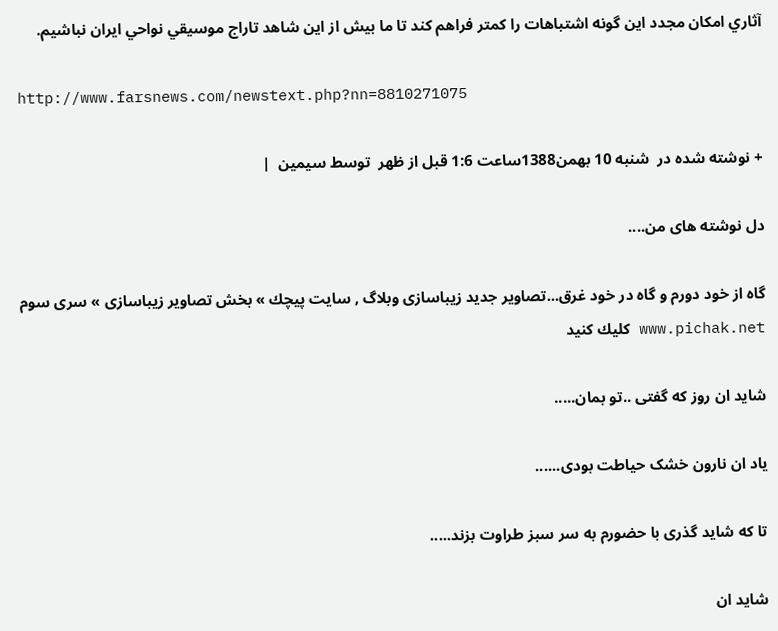آثاري امكان مجدد اين گونه اشتباهات را كمتر فراهم كند تا ما بيش از اين شاهد تاراج موسيقي نواحي ايران نباشيم.

http://www.farsnews.com/newstext.php?nn=8810271075

+ نوشته شده در  شنبه 10 بهمن1388ساعت 1:6 قبل از ظهر  توسط سیمین  |

دل نوشته های من....

گاه از خود دورم و گاه در خود غرق...تصاوير جديد زيباسازی وبلاگ , سايت پيچك » بخش تصاوير زيباسازی » سری سوم www.pichak.net كليك كنيد

شاید ان روز که گفتی ..تو بمان.....

یاد ان نارون خشک حیاطت بودی......

تا که شاید گذری با حضورم به سر سبز طراوت بزند.....

شاید ان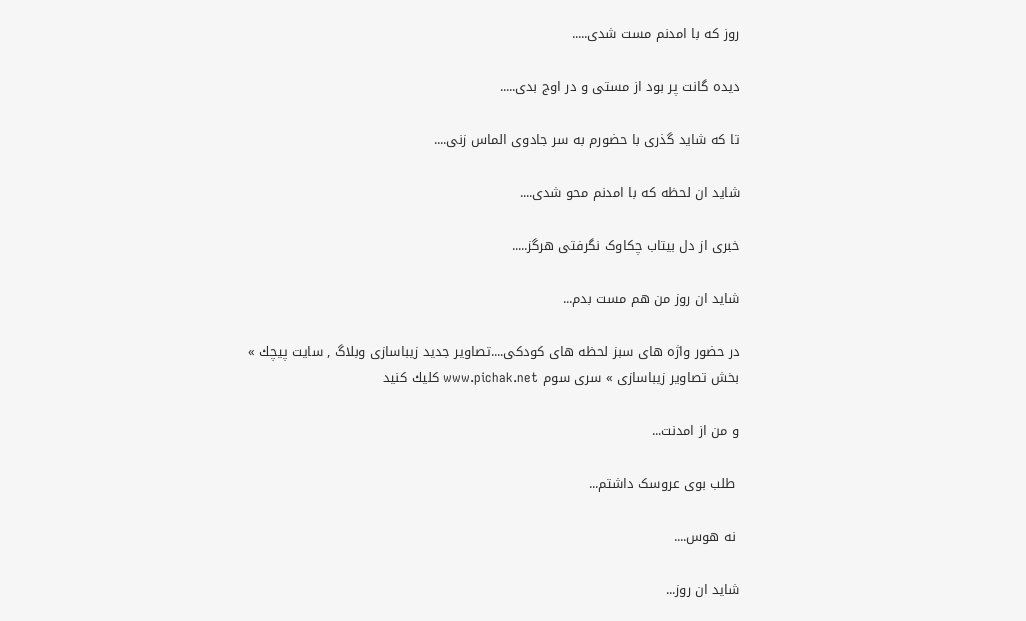روز که با امدنم مست شدی.....

دیده گانت پر بود از مستی و در اوج بدی.....

تا که شاید گذری با حضورم به سر جادوی الماس زنی....

شاید ان لحظه که با امدنم محو شدی....

خبری از دل بیتاب چکاوک نگرفتی هرگز.....

شاید ان روز من هم مست بدم...

در حضور واژه های سبز لحظه های کودکی....تصاوير جديد زيباسازی وبلاگ , سايت پيچك » بخش تصاوير زيباسازی » سری سوم www.pichak.net كليك كنيد

و من از امدنت...

 طلب بوی عروسک داشتم...

 نه هوس....

شاید ان روز...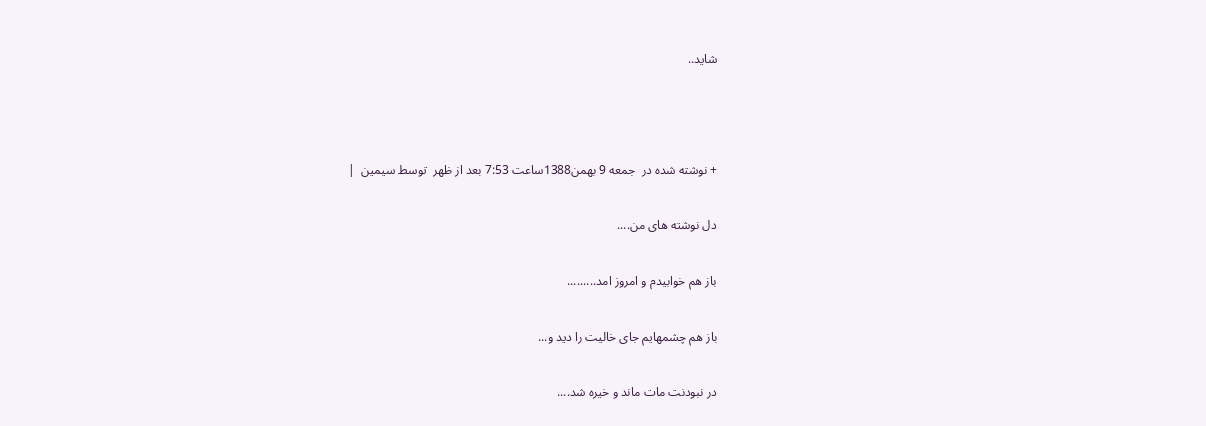شاید..



+ نوشته شده در  جمعه 9 بهمن1388ساعت 7:53 بعد از ظهر  توسط سیمین  |

دل نوشته های من....

باز هم خوابیدم و امروز امد.........

باز هم چشمهایم جای خالیت را دید و...

در نبودنت مات ماند و خیره شد....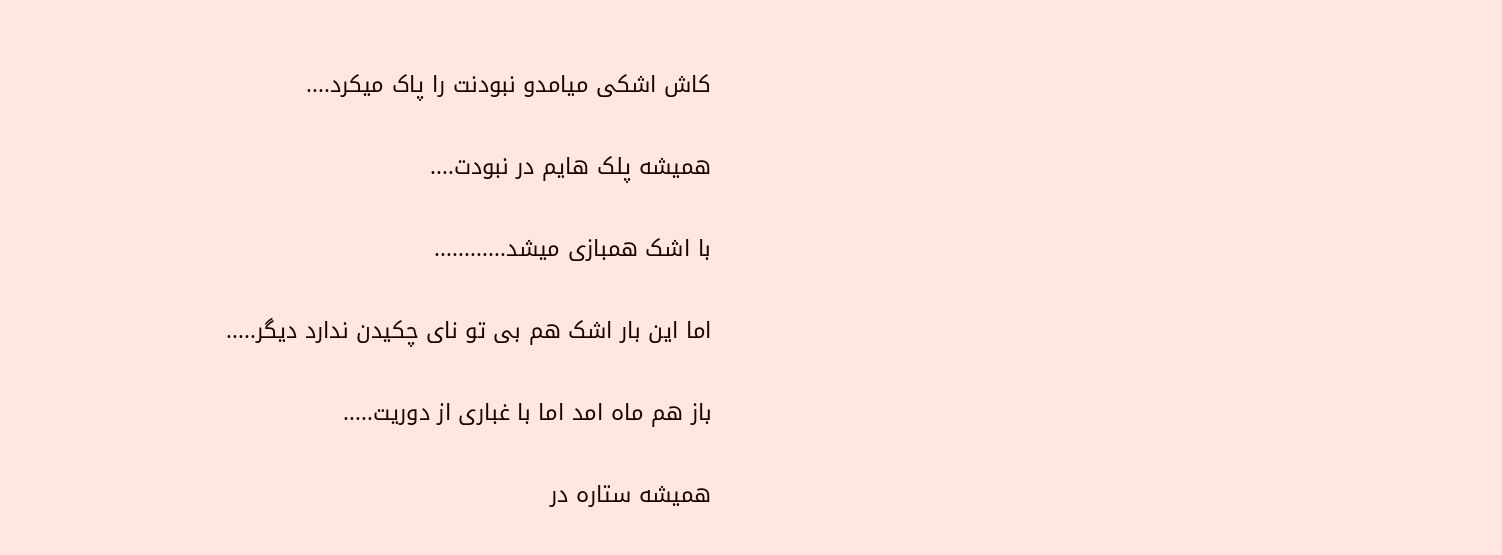کاش اشکی میامدو نبودنت را پاک میکرد....

همیشه پلک هایم در نبودت....

با اشک همبازی میشد............

اما این بار اشک هم بی تو نای چکیدن ندارد دیگر.....

باز هم ماه امد اما با غباری از دوریت.....

همیشه ستاره در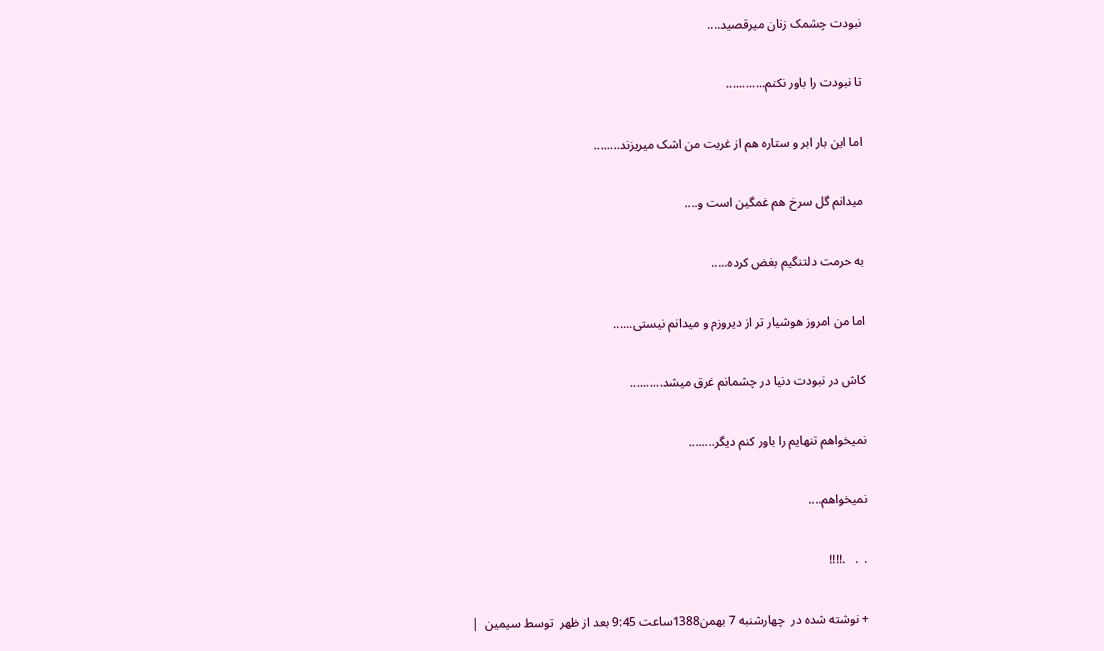نبودت چشمک زنان میرقصید....

تا نبودت را باور نکنم............

اما این بار ابر و ستاره هم از غربت من اشک میریزند........

میدانم گل سرخ هم غمگین است و....

به حرمت دلتنگیم بغض کرده.....

اما من امروز هوشیار تر از دیروزم و میدانم نیستی......

کاش در نبودت دنیا در چشمانم غرق میشد..........

نمیخواهم تنهایم را باور کنم دیگر........

نمیخواهم....

.  .   .!!!!

+ نوشته شده در  چهارشنبه 7 بهمن1388ساعت 9:45 بعد از ظهر  توسط سیمین  |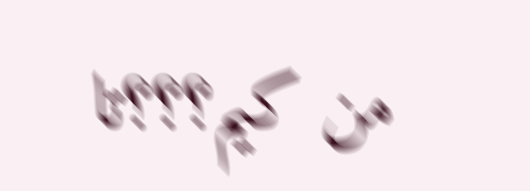من کیم؟؟؟تا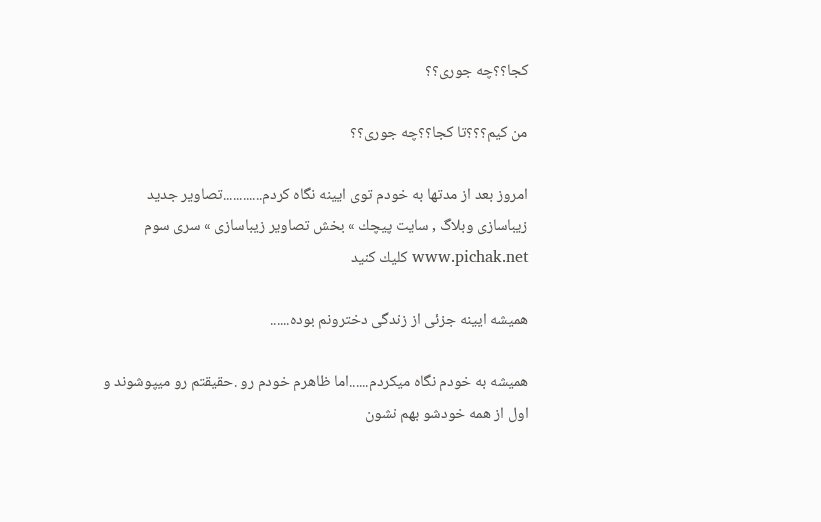کجا؟؟چه جوری؟؟

من کیم؟؟؟تا کجا؟؟چه جوری؟؟

امروز بعد از مدتها به خودم توی ایینه نگاه کردم............تصاوير جديد زيباسازی وبلاگ , سايت پيچك » بخش تصاوير زيباسازی » سری سوم www.pichak.net كليك كنيد

همیشه ایینه جزئی از زندگی دخترونم بوده......

همیشه به خودم نگاه میکردم......اما ظاهرم خودم رو .حقیقتم رو میپوشوند و اول از همه خودشو بهم نشون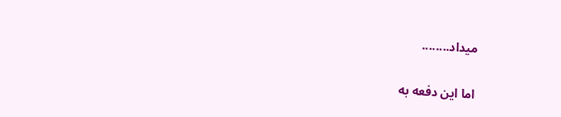میداد........

اما این دفعه به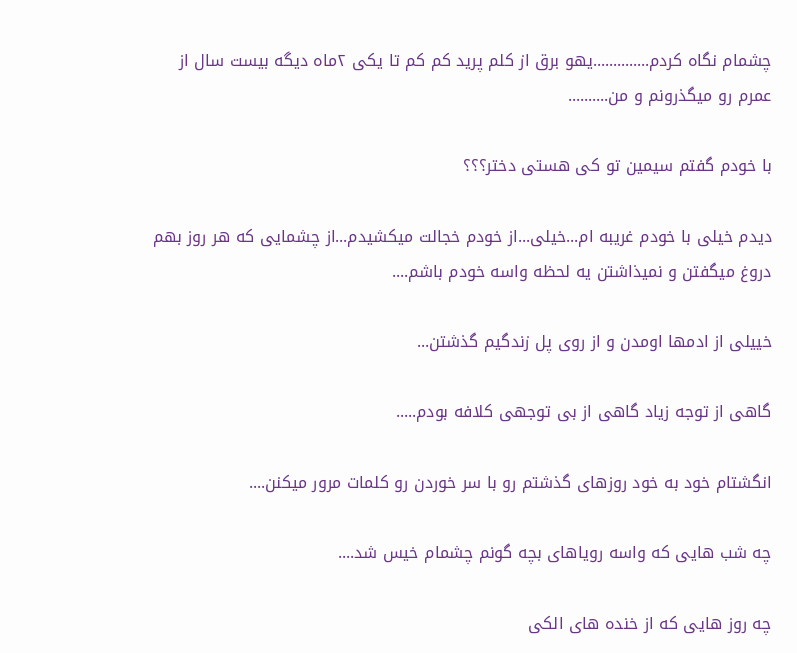چشمام نگاه کردم..............یهو برق از کلم پرید کم کم تا یکی ۲ماه دیگه بیست سال از عمرم رو میگذرونم و من..........

با خودم گفتم سیمین تو کی هستی دختر؟؟؟

دیدم خیلی با خودم غریبه ام...خیلی...از خودم خجالت میکشیدم...از چشمایی که هر روز بهم دروغ میگفتن و نمیذاشتن یه لحظه واسه خودم باشم....

خییلی از ادمها اومدن و از روی پل زندگیم گذشتن...

گاهی از توجه زیاد گاهی از بی توجهی کلافه بودم.....

انگشتام خود به خود روزهای گذشتم رو با سر خوردن رو کلمات مرور میکنن....

چه شب هایی که واسه رویاهای بچه گونم چشمام خیس شد....

چه روز هایی که از خنده های الکی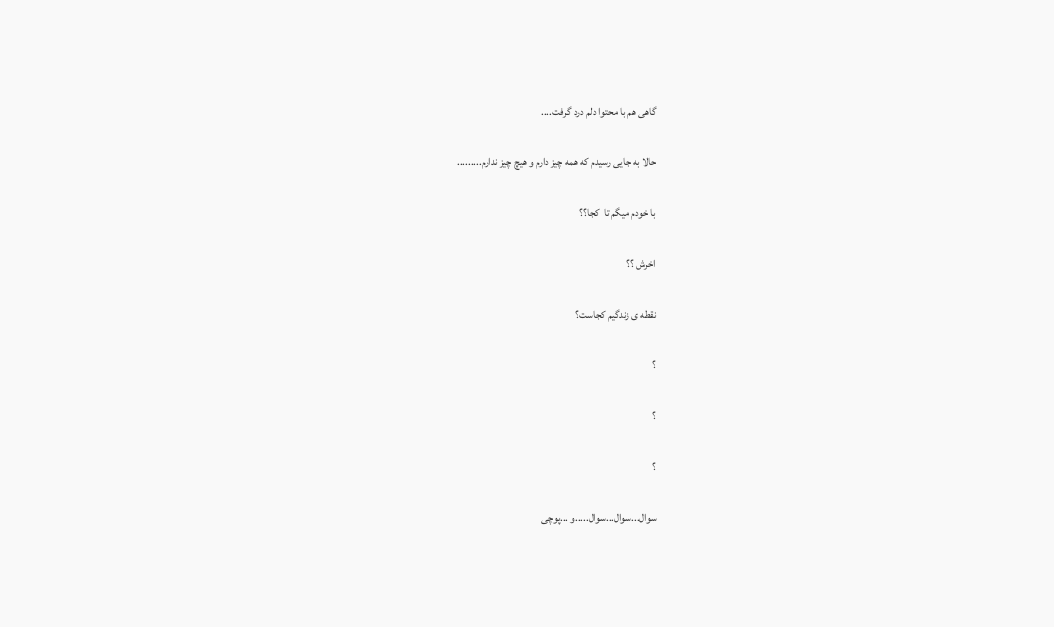گاهی هم با محتوا دلم درد گرفت....

حالا به جایی رسیدم که همه چیز دارم و هیچ چیز ندارم.........

با خودم میگم تا  کجا؟؟

اخرش ؟؟

نقطه ی زندگیم کجاست؟

؟

؟

؟

سوال...سوال...سوال.....و ...پوچی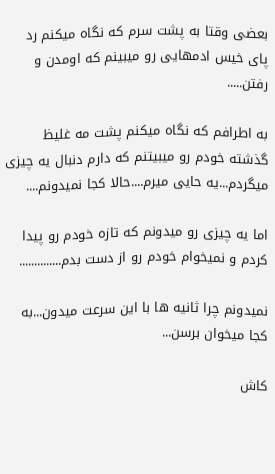بعضی وقتا به پشت سرم که نگاه میکنم رد پای خیس ادمهایی رو میبینم که اومدن و رفتن.....

به اطرافم که نگاه میکنم پشت مه غلیظ گذشته خودم رو میبیتنم که دارم دنبال یه چیزی میگردم...یه حایی میرم....حالا کجا نمیدونم....

اما یه چیزی رو میدونم که تازه خودم رو پیدا کردم و نمیخوام خودم رو از دست بدم..............

نمیدونم چرا ثانیه ها با این سرعت میدون...به کجا میخوان برسن...

کاش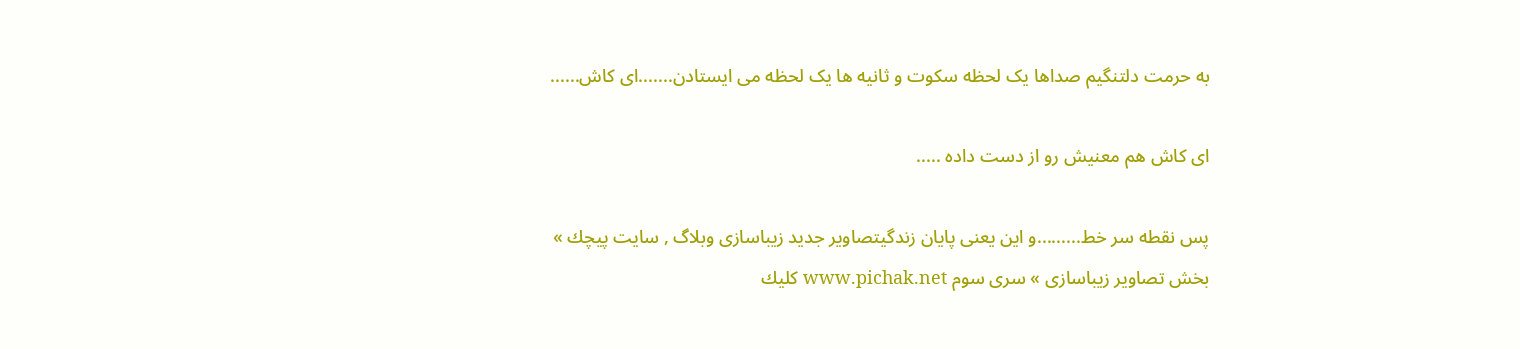به حرمت دلتنگیم صداها یک لحظه سکوت و ثانیه ها یک لحظه می ایستادن.......ای کاش......

ای کاش هم معنیش رو از دست داده .....

پس نقطه سر خط.........و این یعنی پایان زندگیتصاوير جديد زيباسازی وبلاگ , سايت پيچك » بخش تصاوير زيباسازی » سری سوم www.pichak.net كليك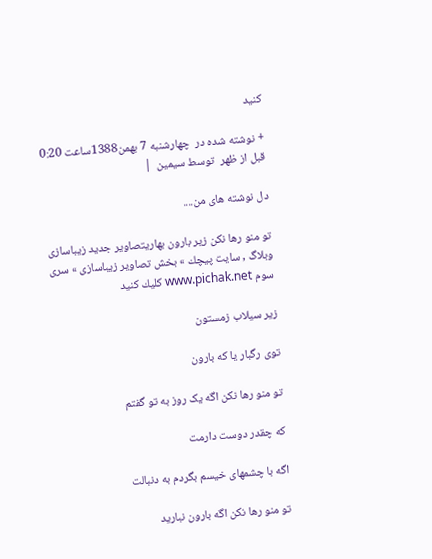كنيد

+ نوشته شده در  چهارشنبه 7 بهمن1388ساعت 0:20 قبل از ظهر  توسط سیمین  |

دل نوشته های من....

تو منو رها نکن زیر بارون بهاریتصاوير جديد زيباسازی وبلاگ , سايت پيچك » بخش تصاوير زيباسازی » سری سوم www.pichak.net كليك كنيد

زیر سیلاب زمستون

توی رگبار یا که بارون

تو منو رها نکن اگه یک روز به تو گفتم

که چقدر دوست دارمت

اگه با چشمهای خیسم بگردم به دنبالت

تو منو رها نکن اگه بارون نبارید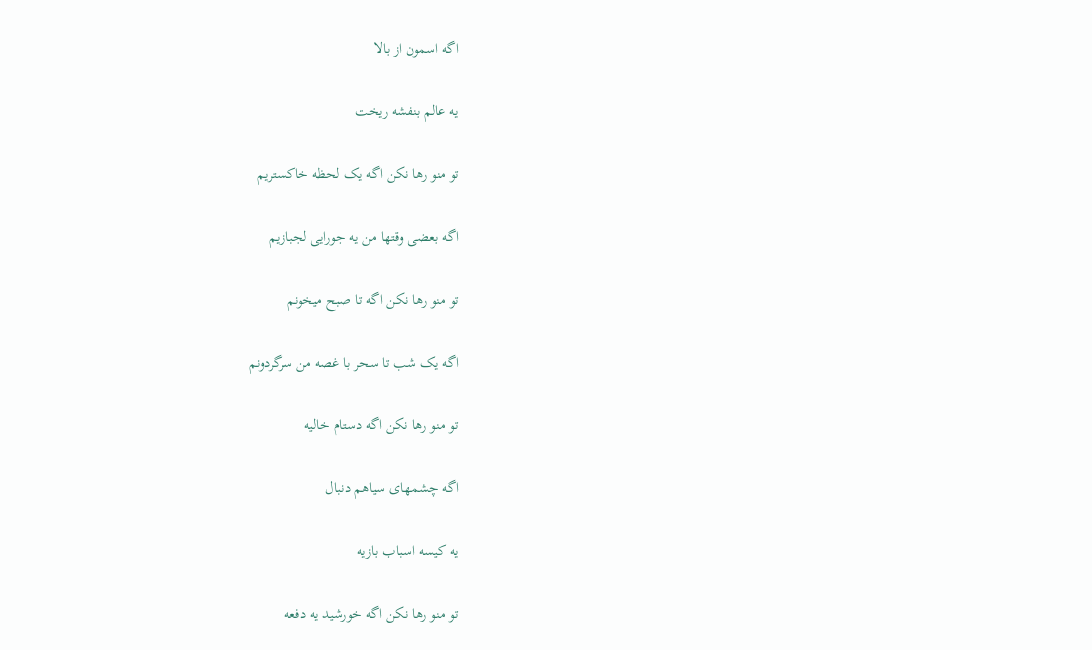اگه اسمون از بالا

یه عالم بنفشه ریخت

تو منو رها نکن اگه یک لحظه خاکستریم

اگه بعضی وقتها من یه جورایی لجبازیم

تو منو رها نکن اگه تا صبح میخونم

اگه یک شب تا سحر با غصه من سرگردونم

تو منو رها نکن اگه دستام خالیه

اگه چشمهای سیاهم دنبال

یه کیسه اسباب بازیه

تو منو رها نکن اگه خورشید یه دفعه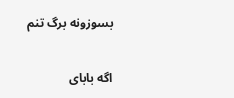بسوزونه برگ تنم

اگه بابای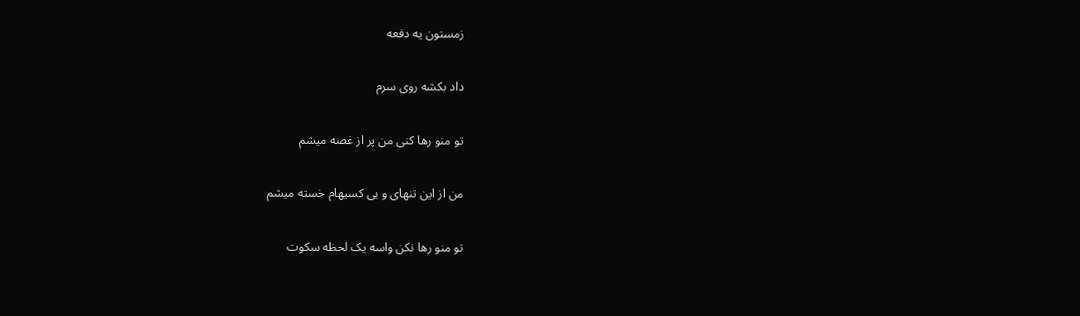زمستون یه دفعه

داد بکشه روی سرم

تو منو رها کنی من پر از غصه میشم

من از این تنهای و بی کسیهام خسته میشم

تو منو رها نکن واسه یک لحظه سکوت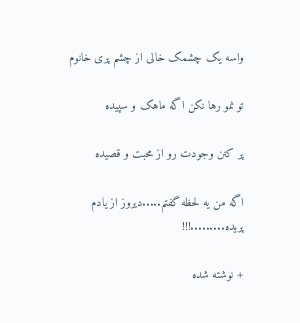واسه یک چشمک خالی از چشم پری خانوم

تو نمو رها نکن اگه ماهک و سپیده

پر کنن وجودت رو از محبت و قصیده

اگه من یه لحظه گفتم.....دیروز از یادم پریده.........!!!

+ نوشته شده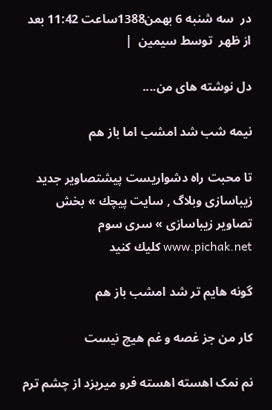در  سه شنبه 6 بهمن1388ساعت 11:42 بعد از ظهر  توسط سیمین  |

دل نوشته های من....

نیمه شب شد امشب اما باز هم

تا محبت راه دشواریست پیشتصاوير جديد زيباسازی وبلاگ , سايت پيچك » بخش تصاوير زيباسازی » سری سوم www.pichak.net كليك كنيد

گونه هایم تر شد امشب باز هم

کار من جز غصه و غم هیچ نیست

نم نمک اهسته اهسته فرو میریزد از چشم ترم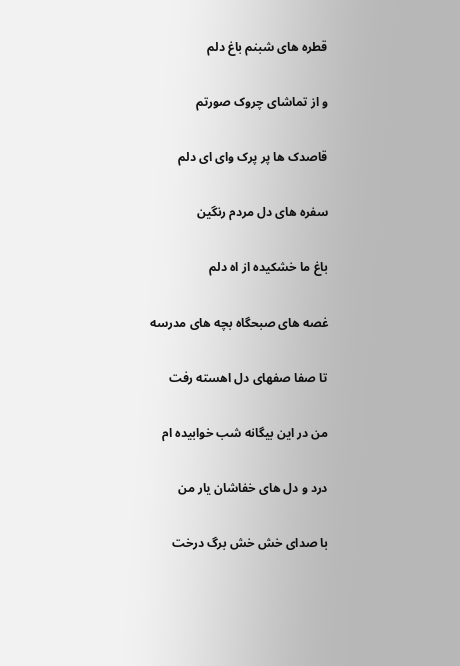قطره های شبنم باغ دلم

و از تماشای چروک صورتم

قاصدک ها پر پرک وای ای دلم

سفره های دل مردم رنگین

باغ ما خشکیده از اه دلم

غصه های صبحگاه بچه های مدرسه

تا صفا صفهای دل اهسته رفت

من در این بیگانه شب خوابیده ام

درد و دل های خفاشان یار من

با صدای خش خش برگ درخت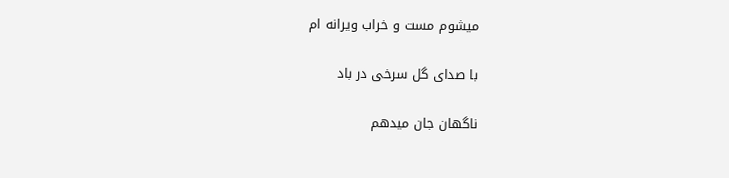میشوم مست و خراب ویرانه ام

با صدای گل سرخی در باد

ناگهان جان میدهم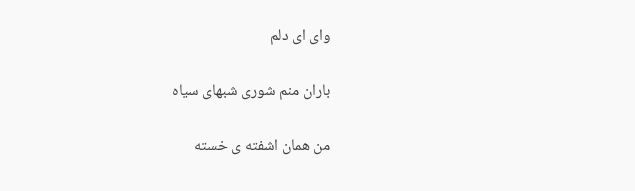وای ای دلم

باران منم شوری شبهای سیاه

من همان اشفته ی خسته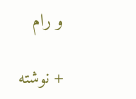و رام

+ نوشته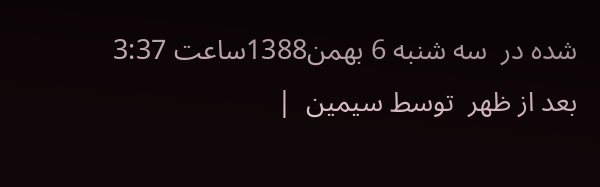شده در  سه شنبه 6 بهمن1388ساعت 3:37 بعد از ظهر  توسط سیمین  |